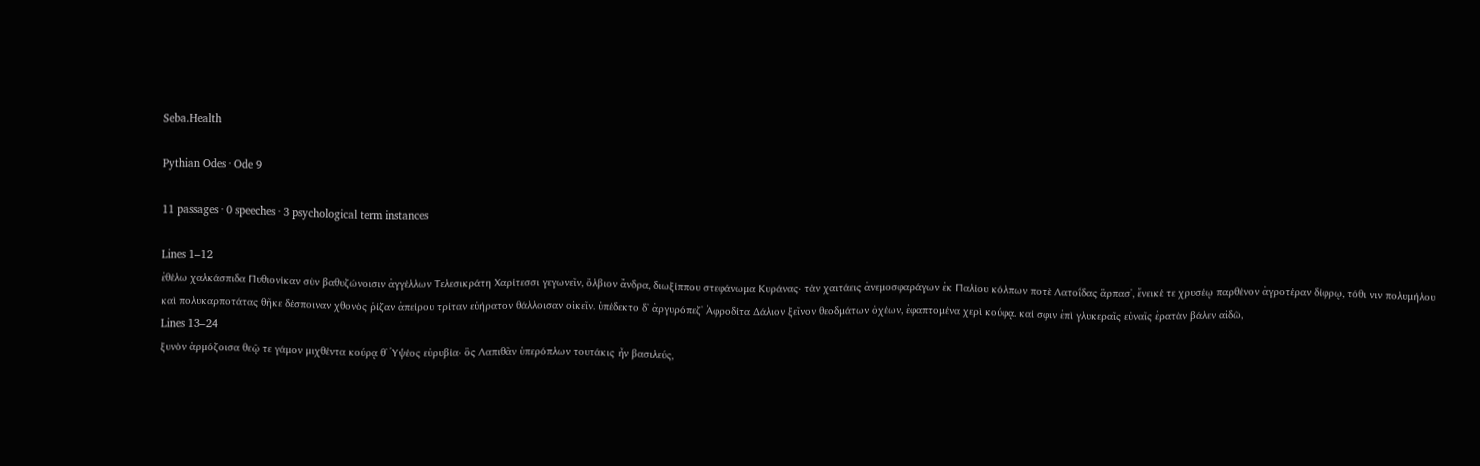Seba.Health

Pythian Odes · Ode 9

11 passages · 0 speeches · 3 psychological term instances

Lines 1–12
ἐθέλω χαλκάσπιδα Πυθιονίκαν σὺν βαθυζώνοισιν ἀγγέλλων Τελεσικράτη Χαρίτεσσι γεγωνεῖν, ὄλβιον ἄνδρα, διωξίππου στεφάνωμα Κυράνας· τὰν χαιτάεις ἀνεμοσφαράγων ἐκ Παλίου κόλπων ποτὲ Λατοΐδας ἅρπασʼ, ἔνεικέ τε χρυσέῳ παρθένον ἀγροτέραν δίφρῳ, τόθι νιν πολυμήλου καὶ πολυκαρποτάτας θῆκε δέσποιναν χθονὸς ῥίζαν ἀπείρου τρίταν εὐήρατον θάλλοισαν οἰκεῖν. ὑπέδεκτο δʼ ἀργυρόπεζʼ Ἀφροδίτα Δάλιον ξεῖνον θεοδμάτων ὀχέων, ἐφαπτομένα χερὶ κούφᾳ. καί σφιν ἐπὶ γλυκεραῖς εὐναῖς ἐρατὰν βάλεν αἰδῶ,
Lines 13–24
ξυνὸν ἁρμόζοισα θεῷ τε γάμον μιχθέντα κούρᾳ θʼ Ὑψέος εὐρυβία· ὃς Λαπιθᾶν ὑπερόπλων τουτάκις ἦν βασιλεύς,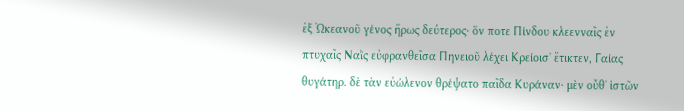ἐξ Ὠκεανοῦ γένος ἥρως δεύτερος· ὅν ποτε Πίνδου κλεενναῖς ἐν πτυχαῖς Ναῒς εὐφρανθεῖσα Πηνειοῦ λέχει Κρείοισʼ ἔτικτεν, Γαίας θυγάτηρ. δὲ τὰν εὐώλενον θρέψατο παῖδα Κυράναν· μὲν οὔθʼ ἱστῶν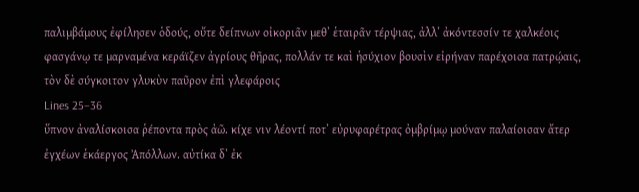παλιμβάμους ἐφίλησεν ὁδούς, οὔτε δείπνων οἰκοριᾶν μεθʼ ἑταιρᾶν τέρψιας, ἀλλʼ ἀκόντεσσίν τε χαλκέοις φασγάνῳ τε μαρναμένα κεράϊζεν ἀγρίους θῆρας, πολλάν τε καὶ ἡσύχιον βουσὶν εἰρήναν παρέχοισα πατρῴαις, τὸν δὲ σύγκοιτον γλυκὺν παῦρον ἐπὶ γλεφάροις
Lines 25–36
ὕπνον ἀναλίσκοισα ῥέποντα πρὸς ἀῶ. κίχε νιν λέοντί ποτʼ εὐρυφαρέτρας ὀμβρίμῳ μούναν παλαίοισαν ἄτερ ἐγχέων ἑκάεργος Ἀπόλλων. αὐτίκα δʼ ἐκ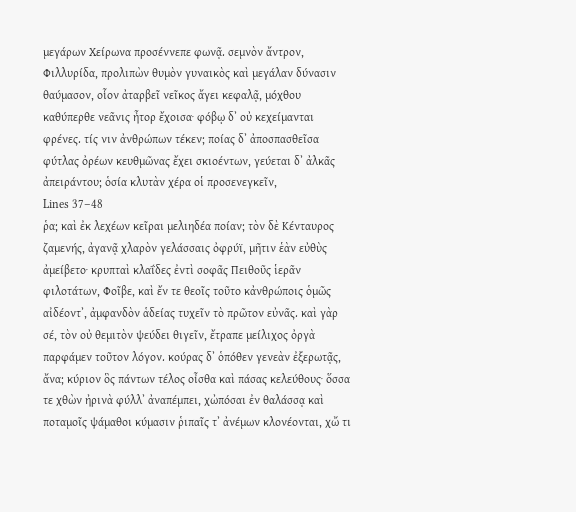μεγάρων Χείρωνα προσέννεπε φωνᾷ. σεμνὸν ἄντρον, Φιλλυρίδα, προλιπὼν θυμὸν γυναικὸς καὶ μεγάλαν δύνασιν θαύμασον, οἷον ἀταρβεῖ νεῖκος ἄγει κεφαλᾷ, μόχθου καθύπερθε νεᾶνις ἦτορ ἔχοισα· φόβῳ δʼ οὐ κεχείμανται φρένες. τίς νιν ἀνθρώπων τέκεν; ποίας δʼ ἀποσπασθεῖσα φύτλας ὀρέων κευθμῶνας ἔχει σκιοέντων, γεύεται δʼ ἀλκᾶς ἀπειράντου; ὁσία κλυτὰν χέρα οἱ προσενεγκεῖν,
Lines 37–48
ῥα; καὶ ἐκ λεχέων κεῖραι μελιηδέα ποίαν; τὸν δὲ Κένταυρος ζαμενής, ἀγανᾷ χλαρὸν γελάσσαις ὀφρύϊ, μῆτιν ἑὰν εὐθὺς ἀμείβετο· κρυπταὶ κλαΐδες ἐντὶ σοφᾶς Πειθοῦς ἱερᾶν φιλοτάτων, Φοῖβε, καὶ ἔν τε θεοῖς τοῦτο κἀνθρώποις ὁμῶς αἰδέοντʼ, ἀμφανδὸν ἁδείας τυχεῖν τὸ πρῶτον εὐνᾶς. καὶ γὰρ σέ, τὸν οὐ θεμιτὸν ψεύδει θιγεῖν, ἔτραπε μείλιχος ὀργὰ παρφάμεν τοῦτον λόγον. κούρας δʼ ὁπόθεν γενεὰν ἐξερωτᾷς, ἄνα; κύριον ὃς πάντων τέλος οἶσθα καὶ πάσας κελεύθους· ὅσσα τε χθὼν ἠρινὰ φύλλʼ ἀναπέμπει, χὠπόσαι ἐν θαλάσσᾳ καὶ ποταμοῖς ψάμαθοι κύμασιν ῥιπαῖς τʼ ἀνέμων κλονέονται, χὤ τι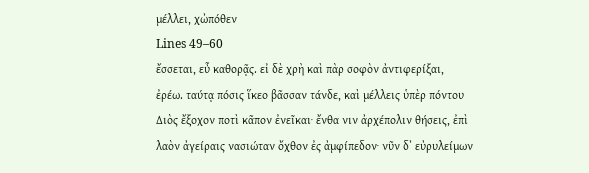μέλλει, χὠπόθεν
Lines 49–60
ἔσσεται, εὖ καθορᾷς. εἰ δὲ χρὴ καὶ πὰρ σοφὸν ἀντιφερίξαι, ἐρέω. ταύτᾳ πόσις ἵκεο βᾶσσαν τάνδε, καὶ μέλλεις ὑπὲρ πόντου Διὸς ἔξοχον ποτὶ κᾶπον ἐνεῖκαι· ἔνθα νιν ἀρχέπολιν θήσεις, ἐπὶ λαὸν ἀγείραις νασιώταν ὄχθον ἐς ἀμφίπεδον· νῦν δʼ εὐρυλείμων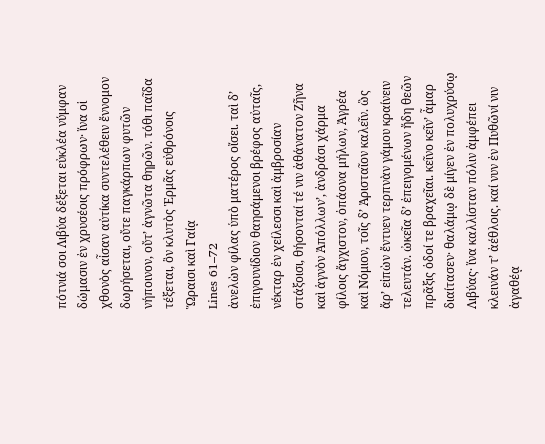πότνιά σοι Λιβύα δέξεται εὐκλέα νύμφαν δώμασιν ἐν χρυσέοις πρόφρων· ἵνα οἱ χθονὸς αἶσαν αὐτίκα συντελέθειν ἔννομον δωρήσεται, οὔτε παγκάρπων φυτῶν νήποινον, οὔτʼ ἀγνῶτα θηρῶν. τόθι παῖδα τέξεται, ὃν κλυτὸς Ἑρμᾶς εὐθρόνοις Ὥραισι καὶ Γαίᾳ
Lines 61–72
ἀνελὼν φίλας ὑπὸ ματέρος οἴσει. ταὶ δʼ ἐπιγουνίδιον θαησάμενοι βρέφος αὐταῖς, νέκταρ ἐν χείλεσσι καὶ ἀμβροσίαν στάξοισι, θήσονταί τέ νιν ἀθάνατον Ζῆνα καὶ ἁγνὸν Ἀπόλλωνʼ, ἀνδράσι χάρμα φίλοις ἄγχιστον, ὀπάονα μήλων, Ἀγρέα καὶ Νόμιον, τοῖς δʼ Ἀρισταῖον καλεῖν. ὣς ἄρʼ εἰπὼν ἔντυεν τερπνὰν γάμου κραίνειν τελευτάν. ὠκεῖα δʼ ἐπειγομένων ἤδη θεῶν πρᾶξις ὁδοί τε βραχεῖαι. κεῖνο κεῖνʼ ἆμαρ διαίτασεν· θαλάμῳ δὲ μίγεν ἐν πολυχρύσῳ Λιβύας· ἵνα καλλίσταν πόλιν ἀμφέπει κλεινάν τʼ ἀέθλοις. καί νυν ἐν Πυθῶνί νιν ἀγαθέᾳ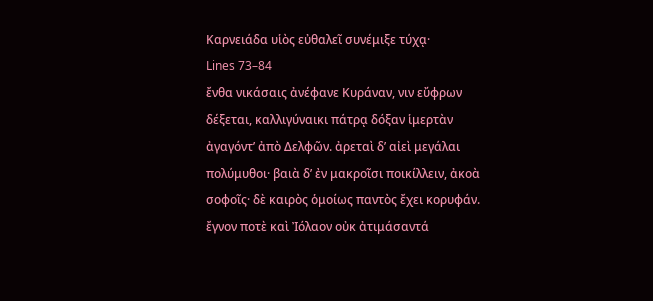Καρνειάδα υἱὸς εὐθαλεῖ συνέμιξε τύχᾳ·
Lines 73–84
ἔνθα νικάσαις ἀνέφανε Κυράναν, νιν εὔφρων δέξεται, καλλιγύναικι πάτρᾳ δόξαν ἱμερτὰν ἀγαγόντʼ ἀπὸ Δελφῶν. ἀρεταὶ δʼ αἰεὶ μεγάλαι πολύμυθοι· βαιὰ δʼ ἐν μακροῖσι ποικίλλειν, ἀκοὰ σοφοῖς· δὲ καιρὸς ὁμοίως παντὸς ἔχει κορυφάν. ἔγνον ποτὲ καὶ Ἰόλαον οὐκ ἀτιμάσαντά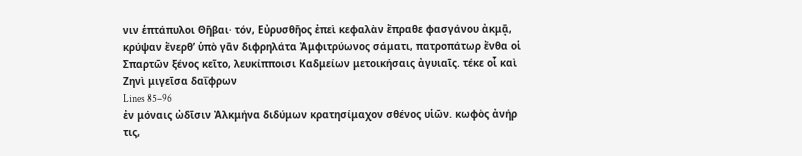νιν ἑπτάπυλοι Θῆβαι· τόν, Εὐρυσθῆος ἐπεὶ κεφαλὰν ἔπραθε φασγάνου ἀκμᾷ, κρύψαν ἔνερθʼ ὑπὸ γᾶν διφρηλάτα Ἀμφιτρύωνος σάματι, πατροπάτωρ ἔνθα οἱ Σπαρτῶν ξένος κεῖτο, λευκίπποισι Καδμείων μετοικήσαις ἀγυιαῖς. τέκε οἷ καὶ Ζηνὶ μιγεῖσα δαΐφρων
Lines 85–96
ἐν μόναις ὠδῖσιν Ἀλκμήνα διδύμων κρατησίμαχον σθένος υἱῶν. κωφὸς ἀνήρ τις,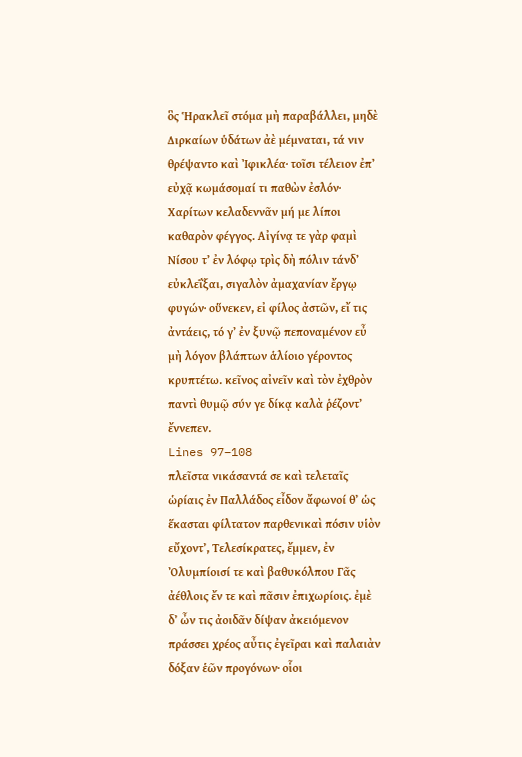ὃς Ἡρακλεῖ στόμα μὴ παραβάλλει, μηδὲ Διρκαίων ὑδάτων ἀὲ μέμναται, τά νιν θρέψαντο καὶ Ἰφικλέα· τοῖσι τέλειον ἐπʼ εὐχᾷ κωμάσομαί τι παθὼν ἐσλόν· Χαρίτων κελαδεννᾶν μή με λίποι καθαρὸν φέγγος. Αἰγίνᾳ τε γὰρ φαμὶ Νίσου τʼ ἐν λόφῳ τρὶς δὴ πόλιν τάνδʼ εὐκλεΐξαι, σιγαλὸν ἀμαχανίαν ἔργῳ φυγών· οὕνεκεν, εἰ φίλος ἀστῶν, εἴ τις ἀντάεις, τό γʼ ἐν ξυνῷ πεποναμένον εὖ μὴ λόγον βλάπτων ἁλίοιο γέροντος κρυπτέτω. κεῖνος αἰνεῖν καὶ τὸν ἐχθρὸν παντὶ θυμῷ σύν γε δίκᾳ καλὰ ῥέζοντʼ ἔννεπεν.
Lines 97–108
πλεῖστα νικάσαντά σε καὶ τελεταῖς ὡρίαις ἐν Παλλάδος εἶδον ἄφωνοί θʼ ὡς ἕκασται φίλτατον παρθενικαὶ πόσιν υἱὸν εὔχοντʼ, Τελεσίκρατες, ἔμμεν, ἐν Ὀλυμπίοισί τε καὶ βαθυκόλπου Γᾶς ἀέθλοις ἔν τε καὶ πᾶσιν ἐπιχωρίοις. ἐμὲ δʼ ὦν τις ἀοιδᾶν δίψαν ἀκειόμενον πράσσει χρέος αὖτις ἐγεῖραι καὶ παλαιὰν δόξαν ἑῶν προγόνων· οἷοι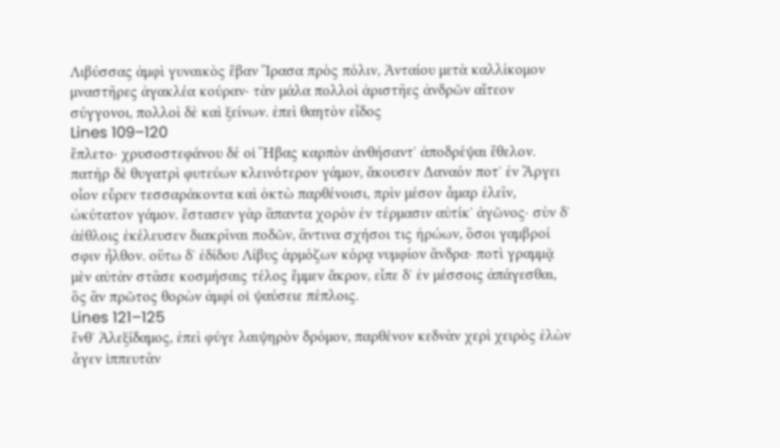Λιβύσσας ἀμφὶ γυναικὸς ἔβαν Ἴρασα πρὸς πόλιν, Ἀνταίου μετὰ καλλίκομον μναστῆρες ἀγακλέα κούραν· τὰν μάλα πολλοὶ ἀριστῆες ἀνδρῶν αἴτεον σύγγονοι, πολλοὶ δὲ καὶ ξείνων. ἐπεὶ θαητὸν εἶδος
Lines 109–120
ἔπλετο· χρυσοστεφάνου δέ οἱ Ἥβας καρπὸν ἀνθήσαντʼ ἀποδρέψαι ἔθελον. πατὴρ δὲ θυγατρὶ φυτεύων κλεινότερον γάμον, ἄκουσεν Δαναόν ποτʼ ἐν Ἄργει οἷον εὗρεν τεσσαράκοντα καὶ ὀκτὼ παρθένοισι, πρὶν μέσον ἆμαρ ἑλεῖν, ὠκύτατον γάμον. ἔστασεν γὰρ ἅπαντα χορὸν ἐν τέρμασιν αὐτίκʼ ἀγῶνος· σὺν δʼ ἀέθλοις ἐκέλευσεν διακρῖναι ποδῶν, ἅντινα σχήσοι τις ἡρώων, ὅσοι γαμβροί σφιν ἦλθον. οὕτω δʼ ἐδίδου Λίβυς ἁρμόζων κόρᾳ νυμφίον ἄνδρα· ποτὶ γραμμᾷ μὲν αὐτὰν στᾶσε κοσμήσαις τέλος ἔμμεν ἄκρον, εἶπε δʼ ἐν μέσσοις ἀπάγεσθαι, ὃς ἂν πρῶτος θορὼν ἀμφί οἱ ψαύσειε πέπλοις.
Lines 121–125
ἔνθʼ Ἀλεξίδαμος, ἐπεὶ φύγε λαιψηρὸν δρόμον, παρθένον κεδνὰν χερὶ χειρὸς ἑλὼν ἆγεν ἱππευτᾶν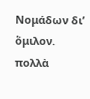Νομάδων διʼ ὅμιλον. πολλὰ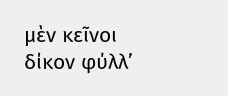μὲν κεῖνοι δίκον φύλλʼ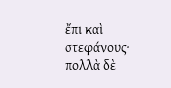ἔπι καὶ στεφάνους· πολλὰ δὲ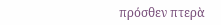πρόσθεν πτερὰ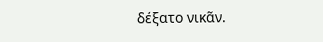δέξατο νικᾶν.